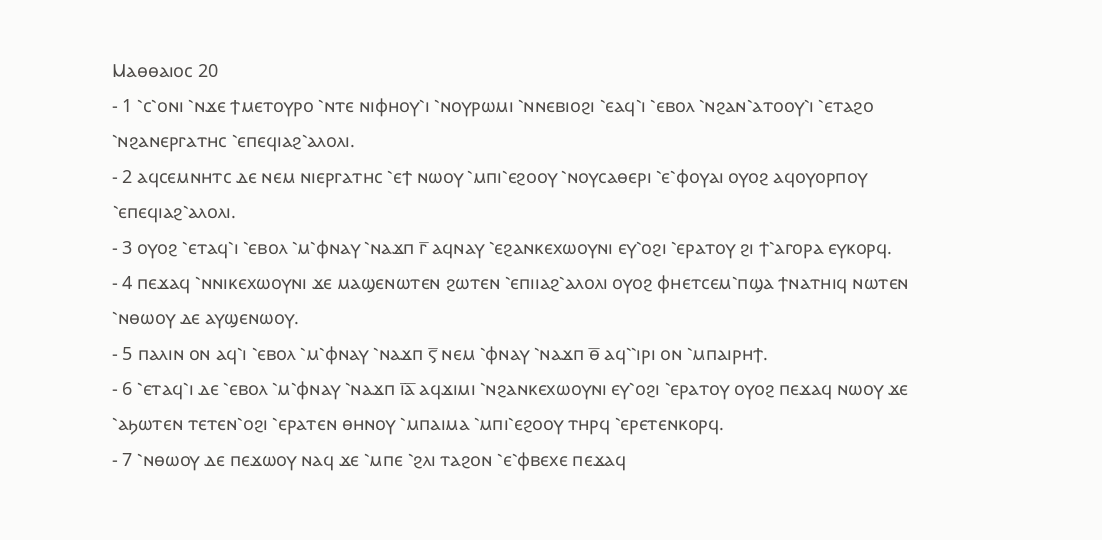Ⲙⲁⲑⲑⲁⲓⲟⲥ 20
- 1 ⳿ⲥ⳿ⲟⲛⲓ ⳿ⲛϫⲉ ϯⲙⲉⲧⲟⲩⲣⲟ ⳿ⲛⲧⲉ ⲛⲓⲫⲏⲟⲩ⳿ⲓ ⳿ⲛⲟⲩⲣⲱⲙⲓ ⳿ⲛⲛⲉⲃⲓⲟϩⲓ ⳿ⲉⲁϥ⳿ⲓ ⳿ⲉⲃⲟⲗ ⳿ⲛϩⲁⲛ⳿ⲁⲧⲟⲟⲩ⳿ⲓ ⳿ⲉⲧⲁϩⲟ ⳿ⲛϩⲁⲛⲉⲣⲅⲁⲧⲏⲥ ⳿ⲉⲡⲉϥⲓⲁϩ⳿ⲁⲗⲟⲗⲓ.
- 2 ⲁϥⲥⲉⲙⲛⲏⲧⲥ ⲇⲉ ⲛⲉⲙ ⲛⲓⲉⲣⲅⲁⲧⲏⲥ ⳿ⲉϯ ⲛⲱⲟⲩ ⳿ⲙⲡⲓ⳿ⲉϩⲟⲟⲩ ⳿ⲛⲟⲩⲥⲁⲑⲉⲣⲓ ⳿ⲉ⳿ⲫⲟⲩⲁⲓ ⲟⲩⲟϩ ⲁϥⲟⲩⲟⲣⲡⲟⲩ ⳿ⲉⲡⲉϥⲓⲁϩ⳿ⲁⲗⲟⲗⲓ.
- 3 ⲟⲩⲟϩ ⳿ⲉⲧⲁϥ⳿ⲓ ⳿ⲉⲃⲟⲗ ⳿ⲙ⳿ⲫⲛⲁⲩ ⳿ⲛⲁϫⲡ ⲅ̅ ⲁϥⲛⲁⲩ ⳿ⲉϩⲁⲛⲕⲉⲭⲱⲟⲩⲛⲓ ⲉⲩ⳿ⲟϩⲓ ⳿ⲉⲣⲁⲧⲟⲩ ϩⲓ ϯ⳿ⲁⲅⲟⲣⲁ ⲉⲩⲕⲟⲣϥ.
- 4 ⲡⲉϫⲁϥ ⳿ⲛⲛⲓⲕⲉⲭⲱⲟⲩⲛⲓ ϫⲉ ⲙⲁϣⲉⲛⲱⲧⲉⲛ ϩⲱⲧⲉⲛ ⳿ⲉⲡⲓⲓⲁϩ⳿ⲁⲗⲟⲗⲓ ⲟⲩⲟϩ ⲫⲏⲉⲧⲥⲉⲙ⳿ⲡϣⲁ ϯⲛⲁⲧⲏⲓϥ ⲛⲱⲧⲉⲛ ⳿ⲛⲑⲱⲟⲩ ⲇⲉ ⲁⲩϣⲉⲛⲱⲟⲩ.
- 5 ⲡⲁⲗⲓⲛ ⲟⲛ ⲁϥ⳿ⲓ ⳿ⲉⲃⲟⲗ ⳿ⲙ⳿ⲫⲛⲁⲩ ⳿ⲛⲁϫⲡ ⲋ̅ ⲛⲉⲙ ⳿ⲫⲛⲁⲩ ⳿ⲛⲁϫⲡ ⲑ̅ ⲁϥ⳿⳿ⲓⲣⲓ ⲟⲛ ⳿ⲙⲡⲁⲓⲣⲏϯ.
- 6 ⳿ⲉⲧⲁϥ⳿ⲓ ⲇⲉ ⳿ⲉⲃⲟⲗ ⳿ⲙ⳿ⲫⲛⲁⲩ ⳿ⲛⲁϫⲡ ⲓ̅ⲁ̅ ⲁϥϫⲓⲙⲓ ⳿ⲛϩⲁⲛⲕⲉⲭⲱⲟⲩⲛⲓ ⲉⲩ⳿ⲟϩⲓ ⳿ⲉⲣⲁⲧⲟⲩ ⲟⲩⲟϩ ⲡⲉϫⲁϥ ⲛⲱⲟⲩ ϫⲉ ⳿ⲁϧⲱⲧⲉⲛ ⲧⲉⲧⲉⲛ⳿ⲟϩⲓ ⳿ⲉⲣⲁⲧⲉⲛ ⲑⲏⲛⲟⲩ ⳿ⲙⲡⲁⲓⲙⲁ ⳿ⲙⲡⲓ⳿ⲉϩⲟⲟⲩ ⲧⲏⲣϥ ⳿ⲉⲣⲉⲧⲉⲛⲕⲟⲣϥ.
- 7 ⳿ⲛⲑⲱⲟⲩ ⲇⲉ ⲡⲉϫⲱⲟⲩ ⲛⲁϥ ϫⲉ ⳿ⲙⲡⲉ ⳿ϩⲗⲓ ⲧⲁϩⲟⲛ ⳿ⲉ⳿ⲫⲃⲉⲭⲉ ⲡⲉϫⲁϥ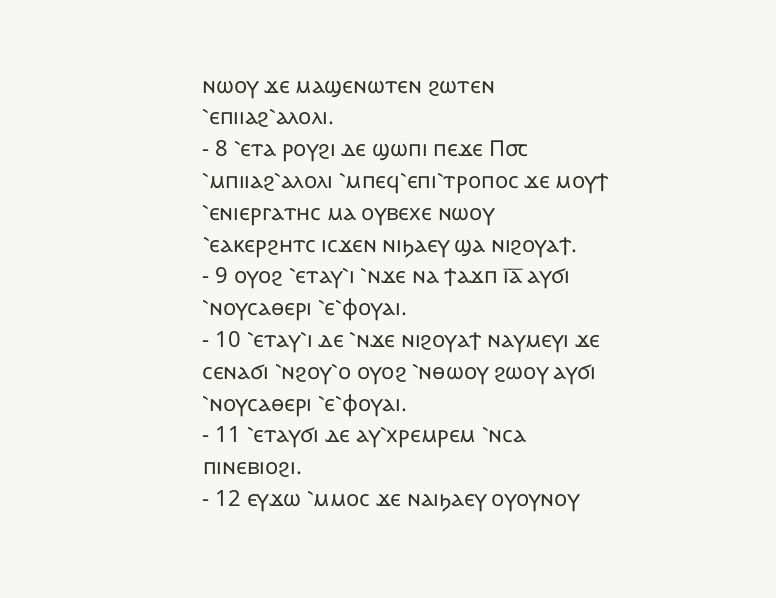ⲛⲱⲟⲩ ϫⲉ ⲙⲁϣⲉⲛⲱⲧⲉⲛ ϩⲱⲧⲉⲛ ⳿ⲉⲡⲓⲓⲁϩ⳿ⲁⲗⲟⲗⲓ.
- 8 ⳿ⲉⲧⲁ ⲣⲟⲩϩⲓ ⲇⲉ ϣⲱⲡⲓ ⲡⲉϫⲉ Ⲡ⳪ ⳿ⲙⲡⲓⲓⲁϩ⳿ⲁⲗⲟⲗⲓ ⳿ⲙⲡⲉϥ⳿ⲉⲡⲓ⳿ⲧⲣⲟⲡⲟⲥ ϫⲉ ⲙⲟⲩϯ ⳿ⲉⲛⲓⲉⲣⲅⲁⲧⲏⲥ ⲙⲁ ⲟⲩⲃⲉⲭⲉ ⲛⲱⲟⲩ ⳿ⲉⲁⲕⲉⲣϩⲏⲧⲥ ⲓⲥϫⲉⲛ ⲛⲓϧⲁⲉⲩ ϣⲁ ⲛⲓϩⲟⲩⲁϯ.
- 9 ⲟⲩⲟϩ ⳿ⲉⲧⲁⲩ⳿ⲓ ⳿ⲛϫⲉ ⲛⲁ ϯⲁϫⲡ ⲓ̅ⲁ̅ ⲁⲩϭⲓ ⳿ⲛⲟⲩⲥⲁⲑⲉⲣⲓ ⳿ⲉ⳿ⲫⲟⲩⲁⲓ.
- 10 ⳿ⲉⲧⲁⲩ⳿ⲓ ⲇⲉ ⳿ⲛϫⲉ ⲛⲓϩⲟⲩⲁϯ ⲛⲁⲩⲙⲉⲩⲓ ϫⲉ ⲥⲉⲛⲁϭⲓ ⳿ⲛϩⲟⲩ⳿ⲟ ⲟⲩⲟϩ ⳿ⲛⲑⲱⲟⲩ ϩⲱⲟⲩ ⲁⲩϭⲓ ⳿ⲛⲟⲩⲥⲁⲑⲉⲣⲓ ⳿ⲉ⳿ⲫⲟⲩⲁⲓ.
- 11 ⳿ⲉⲧⲁⲩϭⲓ ⲇⲉ ⲁⲩ⳿ⲭⲣⲉⲙⲣⲉⲙ ⳿ⲛⲥⲁ ⲡⲓⲛⲉⲃⲓⲟϩⲓ.
- 12 ⲉⲩϫⲱ ⳿ⲙⲙⲟⲥ ϫⲉ ⲛⲁⲓϧⲁⲉⲩ ⲟⲩⲟⲩⲛⲟⲩ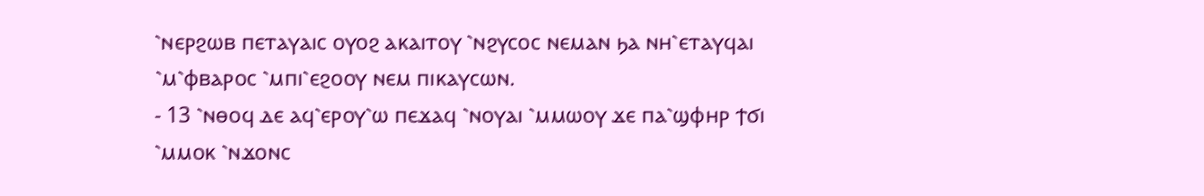⳿ⲛⲉⲣϩⲱⲃ ⲡⲉⲧⲁⲩⲁⲓⲥ ⲟⲩⲟϩ ⲁⲕⲁⲓⲧⲟⲩ ⳿ⲛϩⲩⲥⲟⲥ ⲛⲉⲙⲁⲛ ϧⲁ ⲛⲏ⳿ⲉⲧⲁⲩϥⲁⲓ ⳿ⲙ⳿ⲫⲃⲁⲣⲟⲥ ⳿ⲙⲡⲓ⳿ⲉϩⲟⲟⲩ ⲛⲉⲙ ⲡⲓⲕⲁⲩⲥⲱⲛ.
- 13 ⳿ⲛⲑⲟϥ ⲇⲉ ⲁϥ⳿ⲉⲣⲟⲩ⳿ⲱ ⲡⲉϫⲁϥ ⳿ⲛⲟⲩⲁⲓ ⳿ⲙⲙⲱⲟⲩ ϫⲉ ⲡⲁ⳿ϣⲫⲏⲣ ϯϭⲓ ⳿ⲙⲙⲟⲕ ⳿ⲛϫⲟⲛⲥ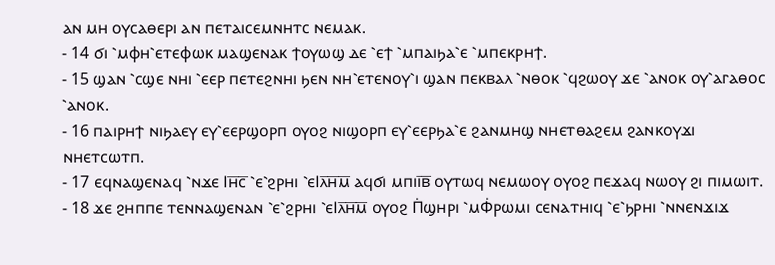ⲁⲛ ⲙⲏ ⲟⲩⲥⲁⲑⲉⲣⲓ ⲁⲛ ⲡⲉⲧⲁⲓⲥⲉⲙⲛⲏⲧⲥ ⲛⲉⲙⲁⲕ.
- 14 ϭⲓ ⳿ⲙⲫⲏ⳿ⲉⲧⲉⲫⲱⲕ ⲙⲁϣⲉⲛⲁⲕ ϯⲟⲩⲱϣ ⲇⲉ ⳿ⲉϯ ⳿ⲙⲡⲁⲓϧⲁ⳿ⲉ ⳿ⲙⲡⲉⲕⲣⲏϯ.
- 15 ϣⲁⲛ ⳿ⲥϣⲉ ⲛⲏⲓ ⳿ⲉⲉⲣ ⲡⲉⲧⲉϩⲛⲏⲓ ϧⲉⲛ ⲛⲏ⳿ⲉⲧⲉⲛⲟⲩ⳿ⲓ ϣⲁⲛ ⲡⲉⲕⲃⲁⲗ ⳿ⲛⲑⲟⲕ ⳿ϥϩⲱⲟⲩ ϫⲉ ⳿ⲁⲛⲟⲕ ⲟⲩ⳿ⲁⲅⲁⲑⲟⲥ ⳿ⲁⲛⲟⲕ.
- 16 ⲡⲁⲓⲣⲏϯ ⲛⲓϧⲁⲉⲩ ⲉⲩ⳿ⲉⲉⲣϣⲟⲣⲡ ⲟⲩⲟϩ ⲛⲓϣⲟⲣⲡ ⲉⲩ⳿ⲉⲉⲣϧⲁ⳿ⲉ ϩⲁⲛⲙⲏϣ ⲛⲏⲉⲧⲑⲁϩⲉⲙ ϩⲁⲛⲕⲟⲩϫⲓ ⲛⲏⲉⲧⲥⲱⲧⲡ.
- 17 ⲉϥⲛⲁϣⲉⲛⲁϥ ⳿ⲛϫⲉ Ⲓⲏ̅ⲥ̅ ⳿ⲉ⳿ϩⲣⲏⲓ ⳿ⲉⲒⲗ̅ⲏ̅ⲙ̅ ⲁϥϭⲓ ⲙⲡⲓⲓ̅ⲃ̅ ⲟⲩⲧⲱϥ ⲛⲉⲙⲱⲟⲩ ⲟⲩⲟϩ ⲡⲉϫⲁϥ ⲛⲱⲟⲩ ϩⲓ ⲡⲓⲙⲱⲓⲧ.
- 18 ϫⲉ ϩⲏⲡⲡⲉ ⲧⲉⲛⲛⲁϣⲉⲛⲁⲛ ⳿ⲉ⳿ϩⲣⲏⲓ ⳿ⲉⲒⲗ̅ⲏ̅ⲙ̅ ⲟⲩⲟϩ Ⲡ̇ϣⲏⲣⲓ ⳿ⲙⲪ̇ⲣⲱⲙⲓ ⲥⲉⲛⲁⲧⲏⲓϥ ⳿ⲉ⳿ϧⲣⲏⲓ ⳿ⲛⲛⲉⲛϫⲓϫ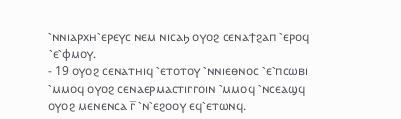⳿ⲛⲛⲓⲁⲣⲭⲏ⳿ⲉⲣⲉⲩⲥ ⲛⲉⲙ ⲛⲓⲥⲁϧ ⲟⲩⲟϩ ⲥⲉⲛⲁϯϩⲁⲡ ⳿ⲉⲣⲟϥ ⳿ⲉ⳿ⲫⲙⲟⲩ.
- 19 ⲟⲩⲟϩ ⲥⲉⲛⲁⲧⲏⲓϥ ⳿ⲉⲧⲟⲧⲟⲩ ⳿ⲛⲛⲓⲉⲑⲛⲟⲥ ⳿ⲉ⳿ⲡⲥⲱⲃⲓ ⳿ⲙⲙⲟϥ ⲟⲩⲟϩ ⲥⲉⲛⲁⲉⲣⲙⲁⲥⲧⲓⲅⲅⲟⲓⲛ ⳿ⲙⲙⲟϥ ⳿ⲛⲥⲉⲁϣϥ ⲟⲩⲟϩ ⲙⲉⲛⲉⲛⲥⲁ ⲅ̅ ⳿ⲛ⳿ⲉϩⲟⲟⲩ ⲉϥ⳿ⲉⲧⲱⲛϥ.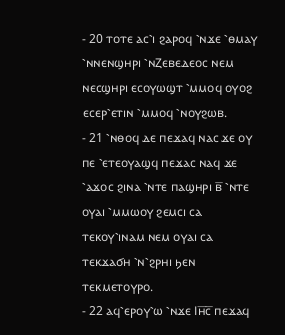- 20 ⲧⲟⲧⲉ ⲁⲥ⳿ⲓ ϩⲁⲣⲟϥ ⳿ⲛϫⲉ ⳿ⲑⲙⲁⲩ ⳿ⲛⲛⲉⲛϣⲏⲣⲓ ⳿ⲛⲌⲉⲃⲉⲇⲉⲟⲥ ⲛⲉⲙ ⲛⲉⲥϣⲏⲣⲓ ⲉⲥⲟⲩⲱϣⲧ ⳿ⲙⲙⲟϥ ⲟⲩⲟϩ ⲉⲥⲉⲣ⳿ⲉⲧⲓⲛ ⳿ⲙⲙⲟϥ ⳿ⲛⲟⲩϩⲱⲃ.
- 21 ⳿ⲛⲑⲟϥ ⲇⲉ ⲡⲉϫⲁϥ ⲛⲁⲥ ϫⲉ ⲟⲩ ⲡⲉ ⳿ⲉⲧⲉⲟⲩⲁϣϥ ⲡⲉϫⲁⲥ ⲛⲁϥ ϫⲉ ⳿ⲁϫⲟⲥ ϩⲓⲛⲁ ⳿ⲛⲧⲉ ⲡⲁϣⲏⲣⲓ ⲃ̅ ⳿ⲛⲧⲉ ⲟⲩⲁⲓ ⳿ⲙⲙⲱⲟⲩ ϩⲉⲙⲥⲓ ⲥⲁ ⲧⲉⲕⲟⲩ⳿ⲓⲛⲁⲙ ⲛⲉⲙ ⲟⲩⲁⲓ ⲥⲁ ⲧⲉⲕϫⲁϭⲏ ⳿ⲛ⳿ϩⲣⲏⲓ ϧⲉⲛ ⲧⲉⲕⲙⲉⲧⲟⲩⲣⲟ.
- 22 ⲁϥ⳿ⲉⲣⲟⲩ⳿ⲱ ⳿ⲛϫⲉ Ⲓⲏ̅ⲥ̅ ⲡⲉϫⲁϥ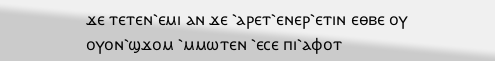ϫⲉ ⲧⲉⲧⲉⲛ⳿ⲉⲙⲓ ⲁⲛ ϫⲉ ⳿ⲁⲣⲉⲧ⳿ⲉⲛⲉⲣ⳿ⲉⲧⲓⲛ ⲉⲑⲃⲉ ⲟⲩ ⲟⲩⲟⲛ⳿ϣϫⲟⲙ ⳿ⲙⲙⲱⲧⲉⲛ ⳿ⲉⲥⲉ ⲡⲓ⳿ⲁⲫⲟⲧ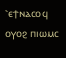⳿ⲉϯⲛⲁⲥⲟϥ ⲟⲩⲟϩ ⲡⲓⲱⲙⲥ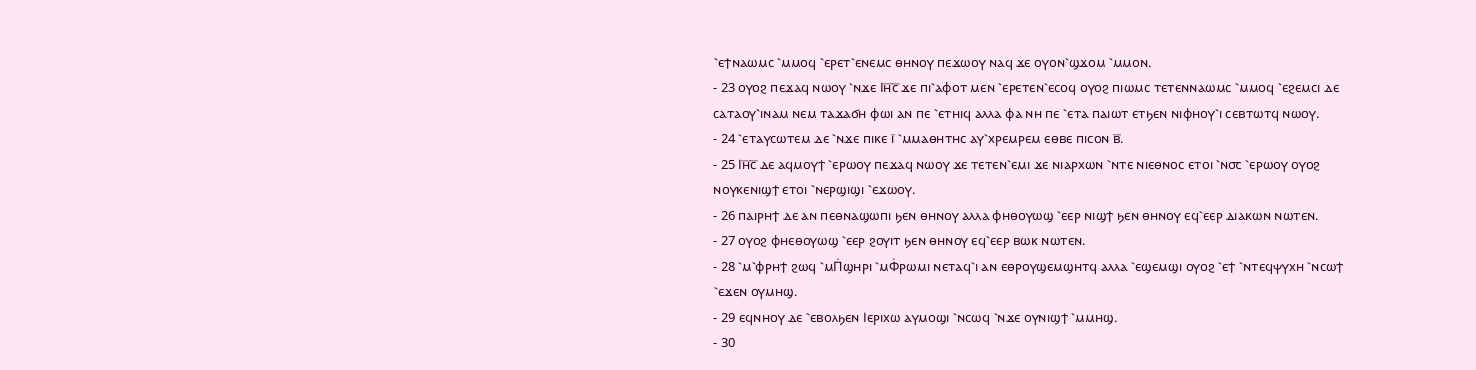⳿ⲉϯⲛⲁⲱⲙⲥ ⳿ⲙⲙⲟϥ ⳿ⲉⲣⲉⲧ⳿ⲉⲛⲉⲙⲥ ⲑⲏⲛⲟⲩ ⲡⲉϫⲱⲟⲩ ⲛⲁϥ ϫⲉ ⲟⲩⲟⲛ⳿ϣϫⲟⲙ ⳿ⲙⲙⲟⲛ.
- 23 ⲟⲩⲟϩ ⲡⲉϫⲁϥ ⲛⲱⲟⲩ ⳿ⲛϫⲉ Ⲓⲏ̅ⲥ̅ ϫⲉ ⲡⲓ⳿ⲁⲫⲟⲧ ⲙⲉⲛ ⳿ⲉⲣⲉⲧⲉⲛ⳿ⲉⲥⲟϥ ⲟⲩⲟϩ ⲡⲓⲱⲙⲥ ⲧⲉⲧⲉⲛⲛⲁⲱⲙⲥ ⳿ⲙⲙⲟϥ ⳿ⲉϩⲉⲙⲥⲓ ⲇⲉ ⲥⲁⲧⲁⲟⲩ⳿ⲓⲛⲁⲙ ⲛⲉⲙ ⲧⲁϫⲁϭⲏ ⲫⲱⲓ ⲁⲛ ⲡⲉ ⳿ⲉⲧⲏⲓϥ ⲁⲗⲗⲁ ⲫⲁ ⲛⲏ ⲡⲉ ⳿ⲉⲧⲁ ⲡⲁⲓⲱⲧ ⲉⲧϧⲉⲛ ⲛⲓⲫⲏⲟⲩ⳿ⲓ ⲥⲉⲃⲧⲱⲧϥ ⲛⲱⲟⲩ.
- 24 ⳿ⲉⲧⲁⲩⲥⲱⲧⲉⲙ ⲇⲉ ⳿ⲛϫⲉ ⲡⲓⲕⲉ ⲓ̅ ⳿ⲙⲙⲁⲑⲏⲧⲏⲥ ⲁⲩ⳿ⲭⲣⲉⲙⲣⲉⲙ ⲉⲑⲃⲉ ⲡⲓⲥⲟⲛ ⲃ̅.
- 25 Ⲓⲏ̅ⲥ̅ ⲇⲉ ⲁϥⲙⲟⲩϯ ⳿ⲉⲣⲱⲟⲩ ⲡⲉϫⲁϥ ⲛⲱⲟⲩ ϫⲉ ⲧⲉⲧⲉⲛ⳿ⲉⲙⲓ ϫⲉ ⲛⲓⲁⲣⲭⲱⲛ ⳿ⲛⲧⲉ ⲛⲓⲉⲑⲛⲟⲥ ⲉⲧⲟⲓ ⳿ⲛ⳪ ⳿ⲉⲣⲱⲟⲩ ⲟⲩⲟϩ ⲛⲟⲩⲕⲉⲛⲓϣϯ ⲉⲧⲟⲓ ⳿ⲛⲉⲣϣⲓϣⲓ ⳿ⲉϫⲱⲟⲩ.
- 26 ⲡⲁⲓⲣⲏϯ ⲇⲉ ⲁⲛ ⲡⲉⲑⲛⲁϣⲱⲡⲓ ϧⲉⲛ ⲑⲏⲛⲟⲩ ⲁⲗⲗⲁ ⲫⲏⲑⲟⲩⲱϣ ⳿ⲉⲉⲣ ⲛⲓϣϯ ϧⲉⲛ ⲑⲏⲛⲟⲩ ⲉϥ⳿ⲉⲉⲣ ⲇⲓⲁⲕⲱⲛ ⲛⲱⲧⲉⲛ.
- 27 ⲟⲩⲟϩ ⲫⲏⲉⲑⲟⲩⲱϣ ⳿ⲉⲉⲣ ϩⲟⲩⲓⲧ ϧⲉⲛ ⲑⲏⲛⲟⲩ ⲉϥ⳿ⲉⲉⲣ ⲃⲱⲕ ⲛⲱⲧⲉⲛ.
- 28 ⳿ⲙ⳿ⲫⲣⲏϯ ϩⲱϥ ⳿ⲙⲠ̇ϣⲏⲣⲓ ⳿ⲙⲪ̇ⲣⲱⲙⲓ ⲛⲉⲧⲁϥ⳿ⲓ ⲁⲛ ⲉⲑⲣⲟⲩϣⲉⲙϣⲏⲧϥ ⲁⲗⲗⲁ ⳿ⲉϣⲉⲙϣⲓ ⲟⲩⲟϩ ⳿ⲉϯ ⳿ⲛⲧⲉϥⲯⲩⲭⲏ ⳿ⲛⲥⲱϯ ⳿ⲉϫⲉⲛ ⲟⲩⲙⲏϣ.
- 29 ⲉϥⲛⲏⲟⲩ ⲇⲉ ⳿ⲉⲃⲟⲗϧⲉⲛ Ⲓⲉⲣⲓⲭⲱ ⲁⲩⲙⲟϣⲓ ⳿ⲛⲥⲱϥ ⳿ⲛϫⲉ ⲟⲩⲛⲓϣϯ ⳿ⲙⲙⲏϣ.
- 30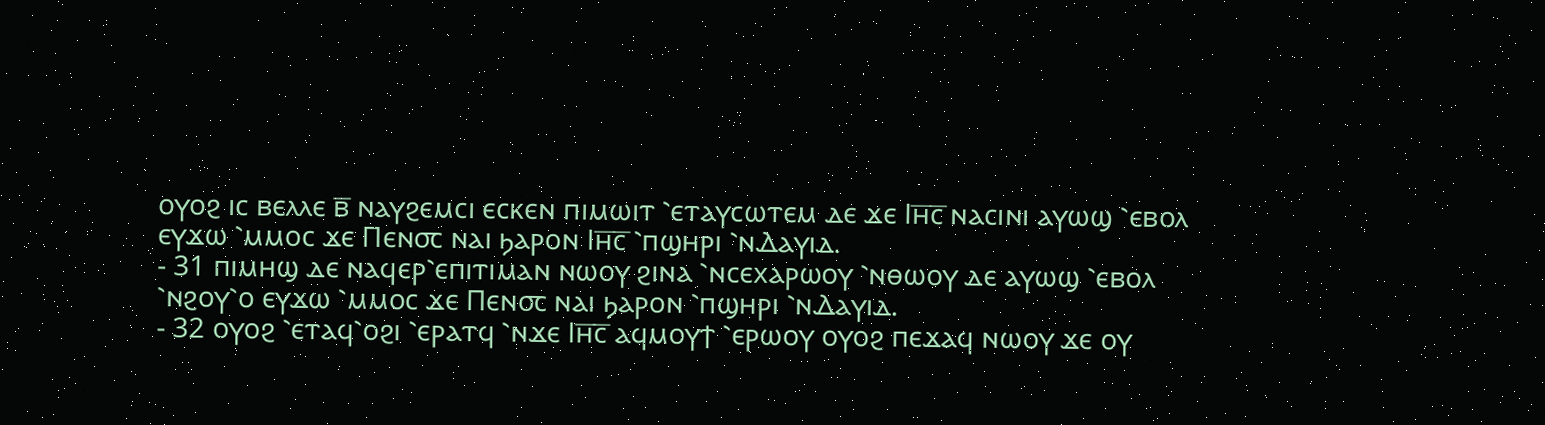ⲟⲩⲟϩ ⲓⲥ ⲃⲉⲗⲗⲉ ⲃ̅ ⲛⲁⲩϩⲉⲙⲥⲓ ⲉⲥⲕⲉⲛ ⲡⲓⲙⲱⲓⲧ ⳿ⲉⲧⲁⲩⲥⲱⲧⲉⲙ ⲇⲉ ϫⲉ Ⲓⲏ̅ⲥ̅ ⲛⲁⲥⲓⲛⲓ ⲁⲩⲱϣ ⳿ⲉⲃⲟⲗ ⲉⲩϫⲱ ⳿ⲙⲙⲟⲥ ϫⲉ Ⲡⲉⲛ⳪ ⲛⲁⲓ ϧⲁⲣⲟⲛ Ⲓⲏ̅ⲥ̅ ⳿ⲡϣⲏⲣⲓ ⳿ⲛⲆⲁⲩⲓⲇ.
- 31 ⲡⲓⲙⲏϣ ⲇⲉ ⲛⲁϥⲉⲣ⳿ⲉⲡⲓⲧⲓⲙⲁⲛ ⲛⲱⲟⲩ ϩⲓⲛⲁ ⳿ⲛⲥⲉⲭⲁⲣⲱⲟⲩ ⳿ⲛⲑⲱⲟⲩ ⲇⲉ ⲁⲩⲱϣ ⳿ⲉⲃⲟⲗ ⳿ⲛϩⲟⲩ⳿ⲟ ⲉⲩϫⲱ ⳿ⲙⲙⲟⲥ ϫⲉ Ⲡⲉⲛ⳪ ⲛⲁⲓ ϧⲁⲣⲟⲛ ⳿ⲡϣⲏⲣⲓ ⳿ⲛⲆⲁⲩⲓⲇ.
- 32 ⲟⲩⲟϩ ⳿ⲉⲧⲁϥ⳿ⲟϩⲓ ⳿ⲉⲣⲁⲧϥ ⳿ⲛϫⲉ Ⲓⲏ̅ⲥ̅ ⲁϥⲙⲟⲩϯ ⳿ⲉⲣⲱⲟⲩ ⲟⲩⲟϩ ⲡⲉϫⲁϥ ⲛⲱⲟⲩ ϫⲉ ⲟⲩ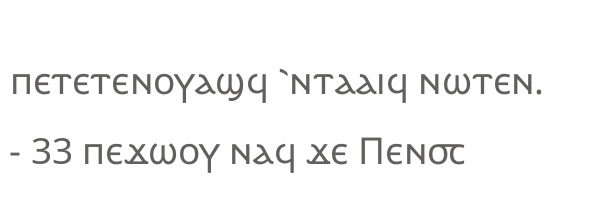ⲡⲉⲧⲉⲧⲉⲛⲟⲩⲁϣϥ ⳿ⲛⲧⲁⲁⲓϥ ⲛⲱⲧⲉⲛ.
- 33 ⲡⲉϫⲱⲟⲩ ⲛⲁϥ ϫⲉ Ⲡⲉⲛ⳪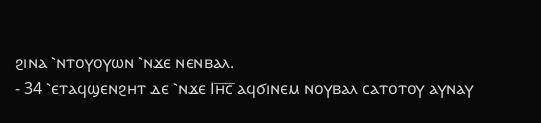ϩⲓⲛⲁ ⳿ⲛⲧⲟⲩⲟⲩⲱⲛ ⳿ⲛϫⲉ ⲛⲉⲛⲃⲁⲗ.
- 34 ⳿ⲉⲧⲁϥϣⲉⲛϩⲏⲧ ⲇⲉ ⳿ⲛϫⲉ Ⲓⲏ̅ⲥ̅ ⲁϥϭⲓⲛⲉⲙ ⲛⲟⲩⲃⲁⲗ ⲥⲁⲧⲟⲧⲟⲩ ⲁⲩⲛⲁⲩ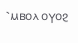⳿ⲙⲃⲟⲗ ⲟⲩⲟϩ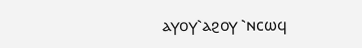ⲁⲩⲟⲩ⳿ⲁϩⲟⲩ ⳿ⲛⲥⲱϥ